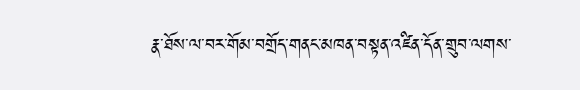རྣ་ཐོས་ལ་བར་གོམ་བགྲོད་གནང་མཁན་བསྟན་འཛིན་དོན་གྲུབ་ལགས་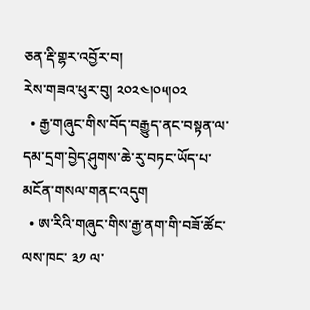ཅན་རྡི་གྷར་འབྱོར་བ།
རེས་གཟའ་ཕུར་བུ། ༢༠༢༤།༠༥།༠༢
  • རྒྱ་གཞུང་གིས་བོད་བརྒྱུད་ནང་བསྟན་ལ་དམ་དྲག་བྱེད་ཤུགས་ཆེ་རུ་བཏང་ཡོད་པ་མངོན་གསལ་གནང་འདུག
  • ཨ་རིའི་གཞུང་གིས་རྒྱ་ནག་གི་བཟོ་ཚོང་ལས་ཁང་ ༣༡ ལ་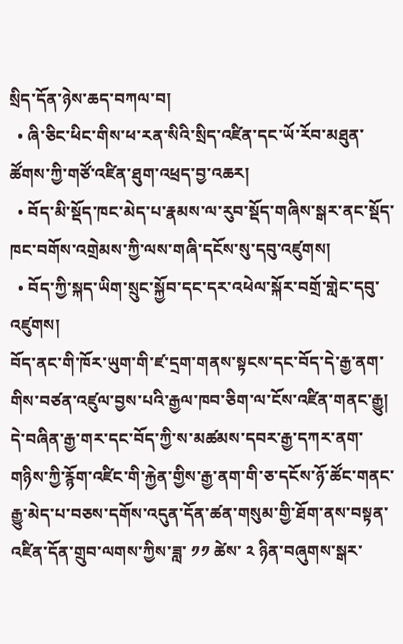སྲིད་དོན་ཉེས་ཆད་བཀལ་བ།
  • ཞི་ཅིང་ཕིང་གིས་ཕ་རན་སིའི་སྲིད་འཛིན་དང་ཡོ་རོབ་མཐུན་ཚོགས་ཀྱི་གཙོ་འཛིན་ཐུག་འཕྲད་བྱ་འཆར།
  • བོད་མི་སྡོད་ཁང་མེད་པ་རྣམས་ལ་རུབ་སྡོད་གཞིས་སྒར་ནང་སྡོད་ཁང་བགོས་འགྲེམས་ཀྱི་ལས་གཞི་དངོས་སུ་དབུ་འཛུགས།
  • བོད་ཀྱི་སྐད་ཡིག་སྲུང་སྐྱོབ་དང་དར་འཕེལ་སྐོར་བགྲོ་གླེང་དབུ་འཛུགས།
བོད་ནང་གི་ཁོར་ཡུག་གི་ཛ་དྲག་གནས་སྟངས་དང་བོད་དེ་རྒྱ་ནག་གིས་བཙན་འཛུལ་བྱས་པའི་རྒྱལ་ཁབ་ཅིག་ལ་ངོས་འཛིན་གནང་རྒྱུ། དེ་བཞིན་རྒྱ་གར་དང་བོད་ཀྱི་ས་མཚམས་དབར་རྒྱ་དཀར་ནག་གཉིས་ཀྱི་རྙོག་འཛིང་གི་རྐྱེན་གྱིས་རྒྱ་ནག་གི་ཅ་དངོས་ཉོ་ཚོང་གནང་རྒྱུ་མེད་པ་བཅས་དགོས་འདུན་དོན་ཚན་གསུམ་གྱི་ཐོག་ནས་བསྟན་འཛིན་དོན་གྲུབ་ལགས་ཀྱིས་ཟླ་ ༡༡ ཚེས་ ༢ ཉིན་བཞུགས་སྒར་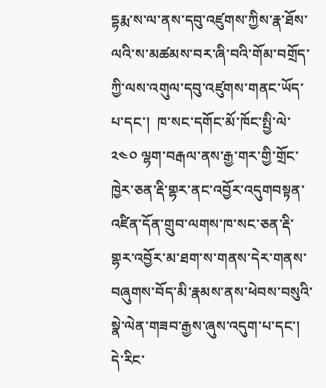དྷརྨ་ས་ལ་ནས་དབུ་འཛུགས་ཀྱིས་རྣ་ཐོས་ལའི་ས་མཚམས་བར་ཞི་བའི་གོམ་བགྲོད་ཀྱི་ལས་འགུལ་དབུ་འཛུགས་གནང་ཡོད་པ་དང་།  ཁ་སང་དགོང་མོ་ཁོང་སྤྱི་ལེ་ ༢༤༠ ལྷག་བརྒལ་ནས་རྒྱ་གར་གྱི་གྲོང་ཁྱེར་ཅན་རྡི་གྷར་ནང་འབྱོར་འདུགབསྟན་འཛིན་དོན་གྲུབ་ལགས་ཁ་སང་ཅན་རྡི་གྷར་འབྱོར་མ་ཐག་ས་གནས་དེར་གནས་བཞུགས་བོད་མི་རྣམས་ནས་ཕེབས་བསུའི་སྣེ་ལེན་གཟབ་རྒྱས་ཞུས་འདུག་པ་དང་། དེ་རིང་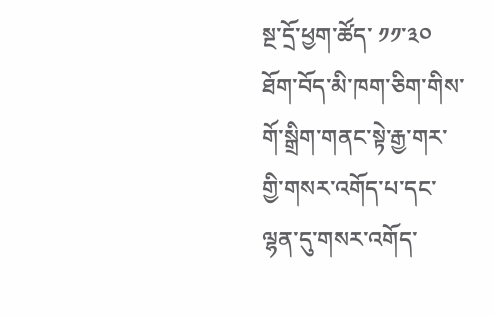སྔ་དྲོ་ཕྱག་ཚོད་ ༡༡་༣༠ ཐོག་བོད་མི་ཁག་ཅིག་གིས་གོ་སྒྲིག་གནང་སྟེ་རྒྱ་གར་གྱི་གསར་འགོད་པ་དང་ལྷན་དུ་གསར་འགོད་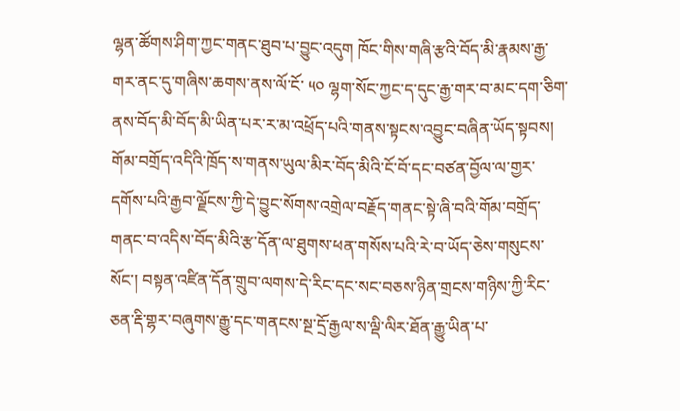ལྷན་ཚོགས་ཤིག་ཀྱང་གནང་ཐུབ་པ་བྱུང་འདུག ཁོང་གིས་གཞི་རྩའི་བོད་མི་རྣམས་རྒྱ་གར་ནང་དུ་གཞིས་ཆགས་ནས་ལོ་ངོ་ ༥༠ ལྷག་སོང་ཀྱང་ད་དུང་རྒྱ་གར་བ་མང་དག་ཅིག་ནས་བོད་མི་བོད་མི་ཡིན་པར་ར་མ་འཕྲོད་པའི་གནས་སྟངས་འབྱུང་བཞིན་ཡོད་སྟབས། གོམ་བགྲོད་འདིའི་ཁྲོད་ས་གནས་ཡུལ་མིར་བོད་མིའི་ངོ་བོ་དང་བཙན་བྱོལ་ལ་གྱར་དགོས་པའི་རྒྱབ་ལྗོངས་ཀྱི་དེ་བྱུང་སོགས་འགྲེལ་བརྗོད་གནང་སྟེ་ཞི་བའི་གོམ་བགྲོད་གནང་བ་འདིས་བོད་མིའི་རྩ་དོན་ལ་ཐུགས་ཕན་གསོས་པའི་རེ་བ་ཡོད་ཅེས་གསུངས་སོང་། བསྟན་འཛིན་དོན་གྲུབ་ལགས་དེ་རིང་དང་སང་བཅས་ཉིན་གྲངས་གཉིས་ཀྱི་རིང་ཅན་རྡི་གྷར་བཞུགས་རྒྱུ་དང་གནངས་སྔ་དྲོ་རྒྱལ་ས་ལྡི་ལིར་ཐོན་རྒྱུ་ཡིན་པ་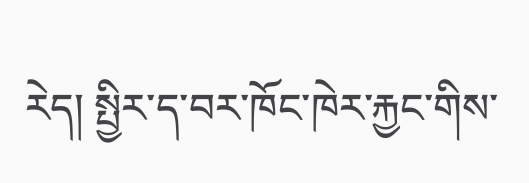རེད། སྤྱིར་ད་བར་ཁོང་ཁེར་རྐྱང་གིས་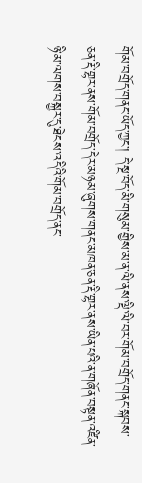གོམ་བགྲོད་གནང་ཡོད་ཀྱང་། དེ་སྔ་བོད་མི་གསུམ་གྱིས་མ་ན་ལི་ནས་ལྡི་ལི་བར་གོམ་བགྲོད་གནང་སྐབས་ཅན་རྡི་གྷར་ནས་གོམ་བགྲོད་དེར་མཉམ་ཞུགས་གནང་མཁན་ཅན་རྡི་གྷར་ནས་ཡིན་པའི་ན་གཞོན་བསྟན་འཛིན་ཉི་མ་ལགས་བསྐྱར་དུ་ཐེངས་འདིའི་གོམ་བགྲོད་ནང་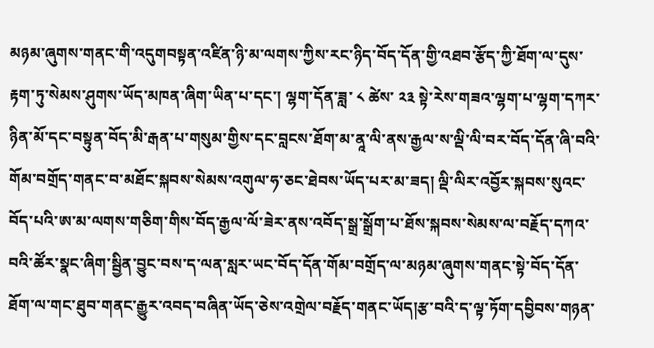མཉམ་ཞུགས་གནང་གི་འདུགབསྟན་འཛིན་ཉི་མ་ལགས་ཀྱིས་རང་ཉིད་བོད་དོན་གྱི་འཐབ་རྩོད་ཀྱི་ཐོག་ལ་དུས་རྟག་ཏུ་སེམས་ཤུགས་ཡོད་མཁན་ཞིག་ཡིན་པ་དང་། ལྷག་དོན་ཟླ་ ༨ ཚེས་ ༢༣ སྟེ་རེས་གཟའ་ལྷག་པ་ལྷག་དཀར་ཉིན་མོ་དང་བསྟུན་བོད་མི་རྒན་པ་གསུམ་གྱིས་དང་བླངས་ཐོག་མ་ནཱ་ལི་ནས་རྒྱལ་ས་ལྡི་ལི་བར་བོད་དོན་ཞི་བའི་གོམ་བགྲོད་གནང་བ་མཐོང་སྐབས་སེམས་འགུལ་ཧ་ཅང་ཐེབས་ཡོད་པར་མ་ཟད། ལྡི་ལིར་འབྱོར་སྐབས་སུའང་བོད་པའི་ཨ་མ་ལགས་གཅིག་གིས་བོད་རྒྱལ་ལོ་ཟེར་ནས་འབོད་སྒྲ་སྒྲོག་པ་ཐོས་སྐབས་སེམས་ལ་བརྗོད་དཀའ་བའི་ཚོར་སྣང་ཞིག་སྦྱིན་བྱུང་བས་ད་ལན་སླར་ཡང་བོད་དོན་གོམ་བགྲོད་ལ་མཉམ་ཞུགས་གནང་སྟེ་བོད་དོན་ཐོག་ལ་གང་ཐུབ་གནང་རྒྱུར་འབད་བཞིན་ཡོད་ཅེས་འགྲེལ་བརྗོད་གནང་ཡོད།རྩ་བའི་ད་ལྟ་ཏོག་དབྱིབས་གཉན་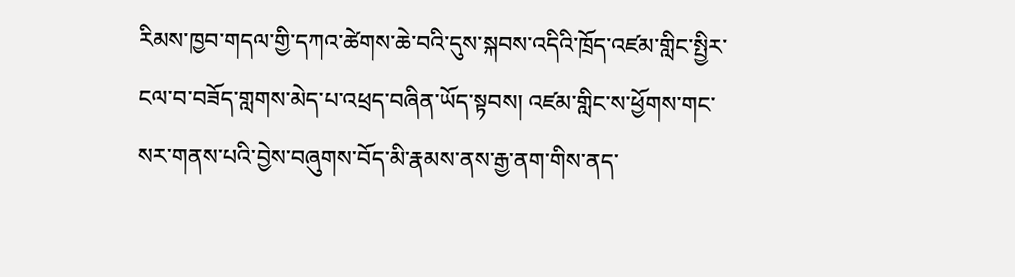རིམས་ཁྱབ་གདལ་གྱི་དཀའ་ཚེགས་ཆེ་བའི་དུས་སྐབས་འདིའི་ཁྲོད་འཛམ་གླིང་སྤྱིར་ངལ་བ་བཟོད་གླགས་མེད་པ་འཕྲད་བཞིན་ཡོད་སྟབས། འཛམ་གླིང་ས་ཕྱོགས་གང་སར་གནས་པའི་བྱེས་བཞུགས་བོད་མི་རྣམས་ནས་རྒྱ་ནག་གིས་ནད་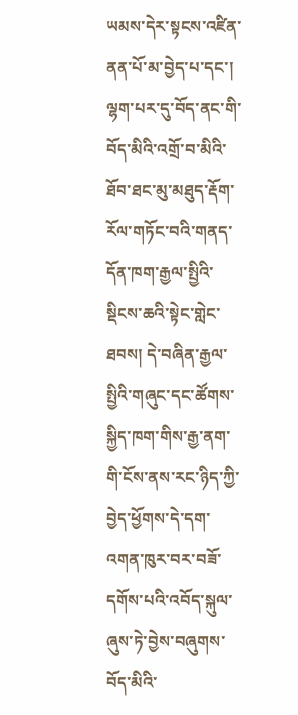ཡམས་དེར་སྟངས་འཛིན་ནན་པོ་མ་བྱེད་པ་དང་། ལྷག་པར་དུ་བོད་ནང་གི་བོད་མིའི་འགྲོ་བ་མིའི་ཐོབ་ཐང་མུ་མཐུད་རྡོག་རོལ་གཏོང་བའི་གནད་དོན་ཁག་རྒྱལ་སྤྱིའི་སྡིངས་ཆའི་སྟེང་གླེང་ཐབས། དེ་བཞིན་རྒྱལ་སྤྱིའི་གཞུང་དང་ཚོགས་སྐྱིད་ཁག་གིས་རྒྱ་ནག་གི་ངོས་ནས་རང་ཉིད་ཀྱི་བྱེད་ཕྱོགས་དེ་དག་འགན་ཁུར་བར་བཟོ་དགོས་པའི་འབོད་སྐུལ་ཞུས་ཏེ་བྱེས་བཞུགས་བོད་མིའི་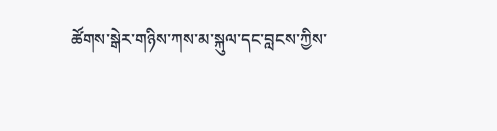ཚོགས་སྒེར་གཉིས་ཀས་མ་སྐུལ་དང་བླངས་ཀྱིས་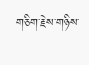གཅིག་རྗེས་གཉིས་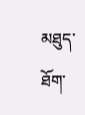མཐུད་ཐོག་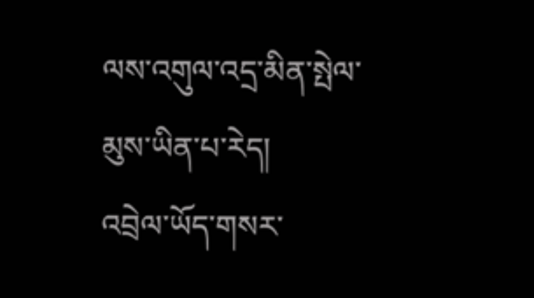ལས་འགུལ་འདྲ་མིན་སྤེལ་མུས་ཡིན་པ་རེད།
འབྲེལ་ཡོད་གསར་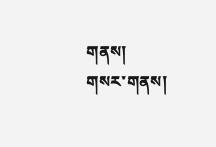གནས།
གསར་གནས།